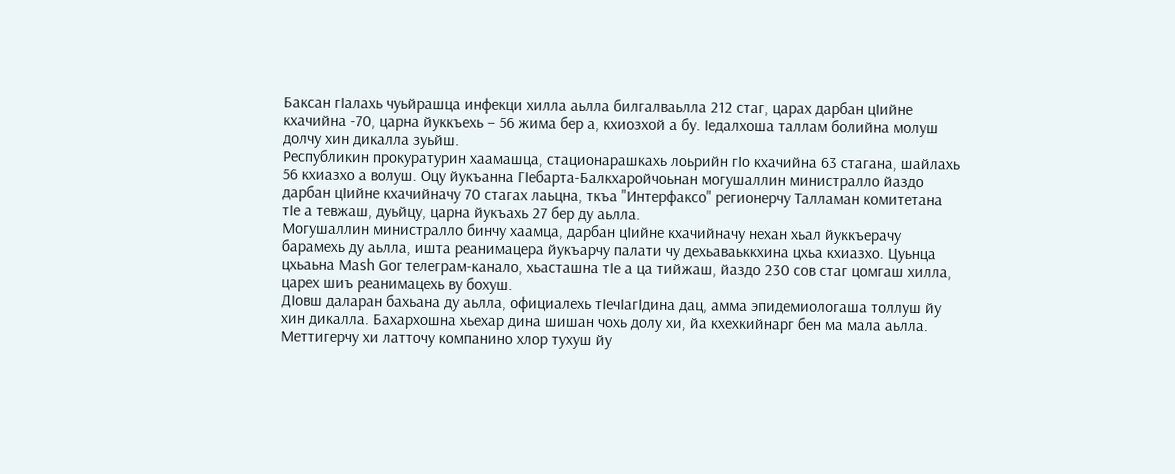Баксан гIалахь чуьйрашца инфекци хилла аьлла билгалваьлла 212 стаг, царах дарбан цIийне кхачийна -70, царна йуккъехь – 56 жима бер а, кхиозхой а бу. Iедалхоша таллам болийна молуш долчу хин дикалла зуьйш.
Республикин прокуратурин хаамашца, стационарашкахь лоьрийн гIо кхачийна 63 стагана, шайлахь 56 кхиазхо а волуш. Оцу йукъанна ГӀебарта-Балкхаройчоьнан могушаллин министралло йаздо дарбан цӀийне кхачийначу 70 стагах лаьцна, ткъа "Интерфаксо" регионерчу Талламан комитетана тӀе а тевжаш, дуьйцу, царна йукъахь 27 бер ду аьлла.
Могушаллин министралло бинчу хаамца, дарбан цӀийне кхачийначу нехан хьал йуккъерачу барамехь ду аьлла, ишта реанимацера йукъарчу палати чу дехьаваьккхина цхьа кхиазхо. Цуьнца цхьаьна Mash Gor телеграм-канало, хьасташна тIе а ца тийжаш, йаздо 230 сов стаг цомгаш хилла, царех шиъ реанимацехь ву бохуш.
ДӀовш даларан бахьана ду аьлла, официалехь тӀечӀагӀдина дац, амма эпидемиологаша толлуш йу хин дикалла. Бахархошна хьехар дина шишан чохь долу хи, йа кхехкийнарг бен ма мала аьлла. Меттигерчу хи латточу компанино хлор тухуш йу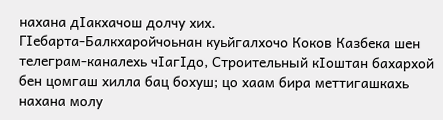нахана дIакхачош долчу хих.
ГӀебарта-Балкхаройчоьнан куьйгалхочо Коков Казбека шен телеграм-каналехь чӀагӀдо, Строительный кӀоштан бахархой бен цомгаш хилла бац бохуш; цо хаам бира меттигашкахь нахана молу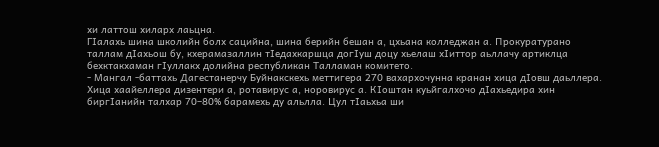хи латтош хиларх лаьцна.
ГӀалахь шина школийн болх сацийна, шина берийн бешан а, цхьана колледжан а. Прокуратурано таллам дӀахьош бу, кхерамазаллин тIедахкаршца догӀуш доцу хьелаш хIиттор аьллачу артиклца бехктакхаман гӀуллакх долийна республикан Талламан комитето.
- Мангал -баттахь Дагестанерчу Буйнакскехь меттигера 270 вахархочунна кранан хица дӀовш даьллера. Хица хаайеллера дизентери а, ротавирус а, норовирус а. КӀоштан куьйгалхочо дIахьедира хин биргӀанийн талхар 70–80% барамехь ду альлла. Цул тӀаьхьа ши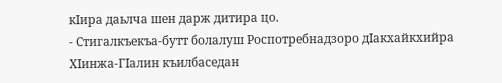кӀира даьлча шен дарж дитира цо.
- Стигалкъекъа-бутт болалуш Роспотребнадзоро дӀакхайкхийра ХIинжа-ГIалин къилбаседан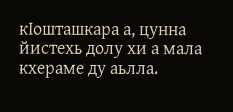кӀошташкара а, цунна йистехь долу хи а мала кхераме ду аьлла.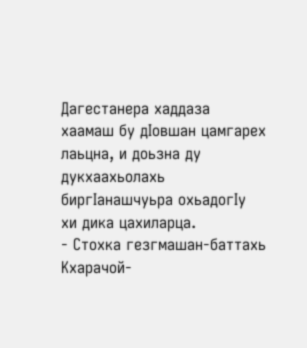Дагестанера хаддаза хаамаш бу дIовшан цамгарех лаьцна, и доьзна ду дукхаахьолахь биргIанашчуьра охьадогIу хи дика цахиларца.
- Стохка гезгмашан-баттахь Кхарачой-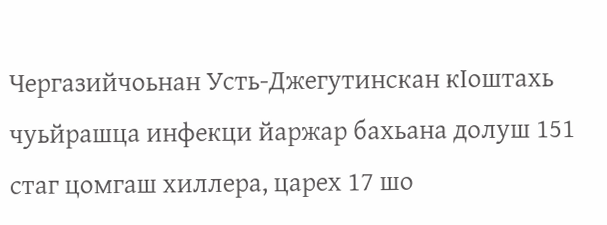Чергазийчоьнан Усть-Джегутинскан кӀоштахь чуьйрашца инфекци йаржар бахьана долуш 151 стаг цомгаш хиллера, царех 17 шо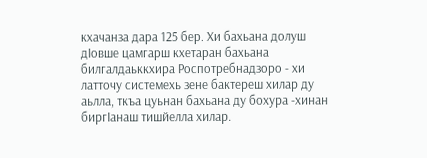кхачанза дара 125 бер. Хи бахьана долуш дIовше цамгарш кхетаран бахьана билгалдаьккхира Роспотребнадзоро - хи латточу системехь зене бактереш хилар ду аьлла, ткъа цуьнан бахьана ду бохура -хинан биргIанаш тишйелла хилар.